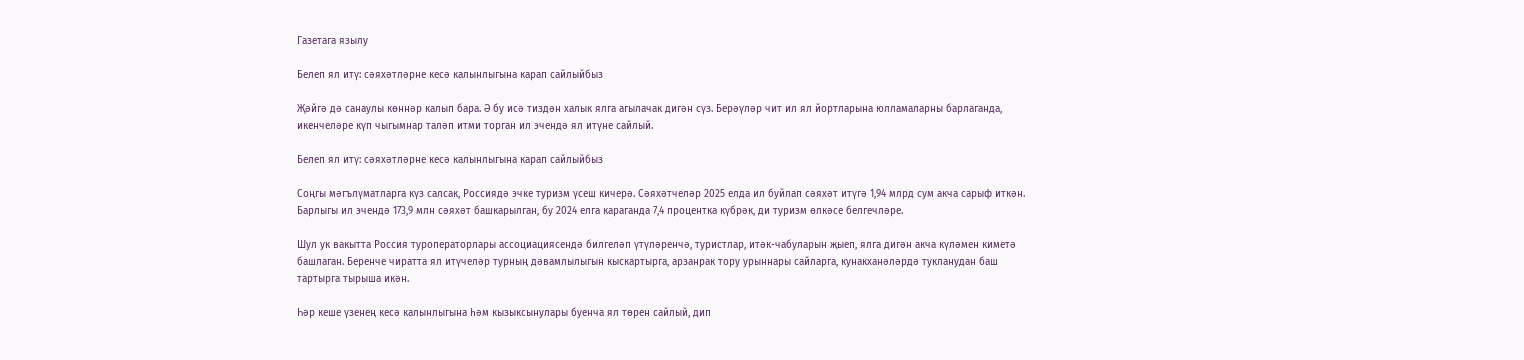Газетага язылу

Белеп ял итү: сәяхәтләрне кесә калынлыгына карап сайлыйбыз

Җәйгә дә санаулы көннәр калып бара. Ә бу исә тиздән халык ялга агылачак дигән сүз. Берәүләр чит ил ял йортларына юлламаларны барлаганда, икенчеләре күп чыгымнар таләп итми торган ил эчендә ял итүне сайлый.

Белеп ял итү: сәяхәтләрне кесә калынлыгына карап сайлыйбыз

Соңгы мәгълүматларга күз салсак, Россиядә эчке туризм үсеш кичерә. Сәяхәтчеләр 2025 елда ил буйлап сәяхәт итүгә 1,94 млрд сум акча сарыф иткән. Барлыгы ил эчендә 173,9 млн сәяхәт башкарылган, бу 2024 елга караганда 7,4 процентка күбрәк, ди туризм өлкәсе белгечләре.

Шул ук вакытта Россия туроператорлары ассоциациясендә билгеләп үтүләренчә, туристлар, итәк-чабуларын җыеп, ялга дигән акча күләмен киметә башлаган. Беренче чиратта ял итүчеләр турның дәвамлылыгын кыскартырга, арзанрак тору урыннары сайларга, кунакханәләрдә тукланудан баш тартырга тырыша икән.

Һәр кеше үзенең кесә калынлыгына һәм кызыксынулары буенча ял төрен сайлый, дип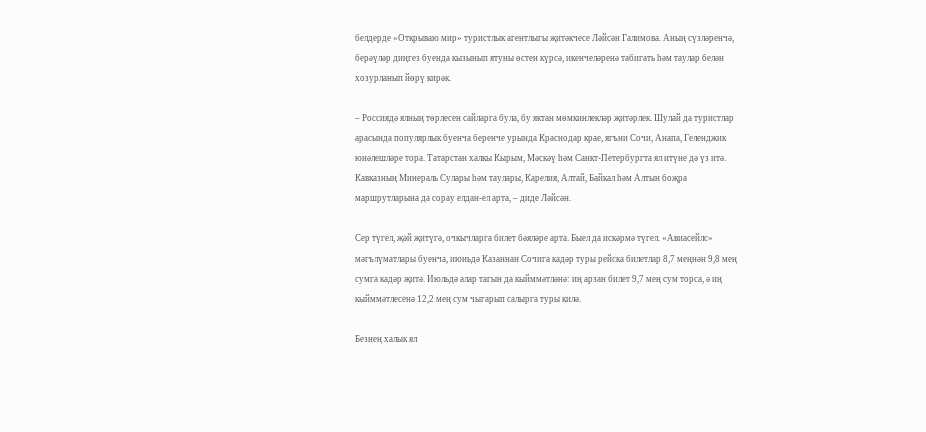белдерде «Открываю мир» туристлык агентлыгы җитәкчесе Ләйсән Галимова. Аның сүзләренчә, берәүләр диңгез буенда кызынып ятуны өстен күрсә, икенчеләренә табигать һәм таулар белән хозурланып йөрү кирәк.

– Россиядә ялның төрлесен сайларга була, бу яктан мөмкинлекләр җитәрлек. Шулай да туристлар арасында популярлык буенча беренче урында Краснодар крае, ягъни Сочи, Анапа, Геленджик юнәлешләре тора. Татарстан халкы Кырым, Мәскәү һәм Санкт-Петербургта ял итүне дә үз итә. Кавказның Минераль Сулары һәм таулары, Карелия, Алтай, Байкал һәм Алтын боҗра маршрутларына да сорау елдан-ел арта, – диде Ләйсән.

Сер түгел, җәй җитүгә, очкычларга билет бәяләре арта. Быел да искәрмә түгел. «Авиасейлс» мәгълүматлары буенча, июньдә Казаннан Сочига кадәр туры рейска билетлар 8,7 меңнән 9,8 мең сумга кадәр җитә. Июльдә алар тагын да кыйммәтләнә: иң арзан билет 9,7 мең сум торса, ә иң кыйммәтлесенә 12,2 мең сум чыгарып салырга туры килә.

Безнең халык ял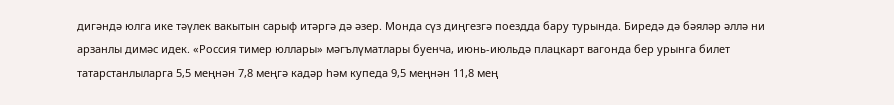дигәндә юлга ике тәүлек вакытын сарыф итәргә дә әзер. Монда сүз диңгезгә поездда бару турында. Биредә дә бәяләр әллә ни арзанлы димәс идек. «Россия тимер юллары» мәгълүматлары буенча, июнь-июльдә плацкарт вагонда бер урынга билет татарстанлыларга 5,5 меңнән 7,8 меңгә кадәр һәм купеда 9,5 меңнән 11,8 мең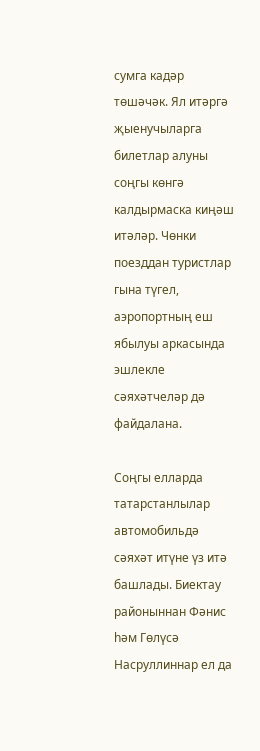сумга кадәр төшәчәк. Ял итәргә җыенучыларга билетлар алуны соңгы көнгә калдырмаска киңәш итәләр. Чөнки поезддан туристлар гына түгел, аэропортның еш ябылуы аркасында эшлекле сәяхәтчеләр дә файдалана.

Соңгы елларда татарстанлылар автомобильдә сәяхәт итүне үз итә башлады. Биектау районыннан Фәнис һәм Гөлүсә Насруллиннар ел да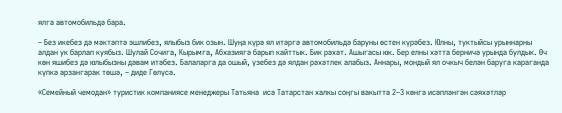ялга автомобильдә бара.

– Без икебез дә мәктәптә эшлибез, ялыбыз бик озын. Шуңа күрә ял итәргә автомобильдә баруны өстен күрәбез. Юлны, туктыйсы урыннарны алдан ук барлап куябыз. Шулай Сочига, Кырымга, Абхазиягә барып кайттык. Бик рәхәт. Ашыгасы юк. Бер елны хәтта берничә урында булдык. Өч көн яшибез дә юлыбызны дәвам итәбез. Балаларга да ошый, үзебез дә ялдан рәхәтлек алабыз. Аннары, мондый ял очкыч белән баруга караганда күпкә арзангарак төшә, – диде Гөлүсә.

«Семейный чемодан» туристик компаниясе менеджеры Татьяна  исә Татарстан халкы соңгы вакытта 2–3 көнгә исәпләнгән сәяхәтләр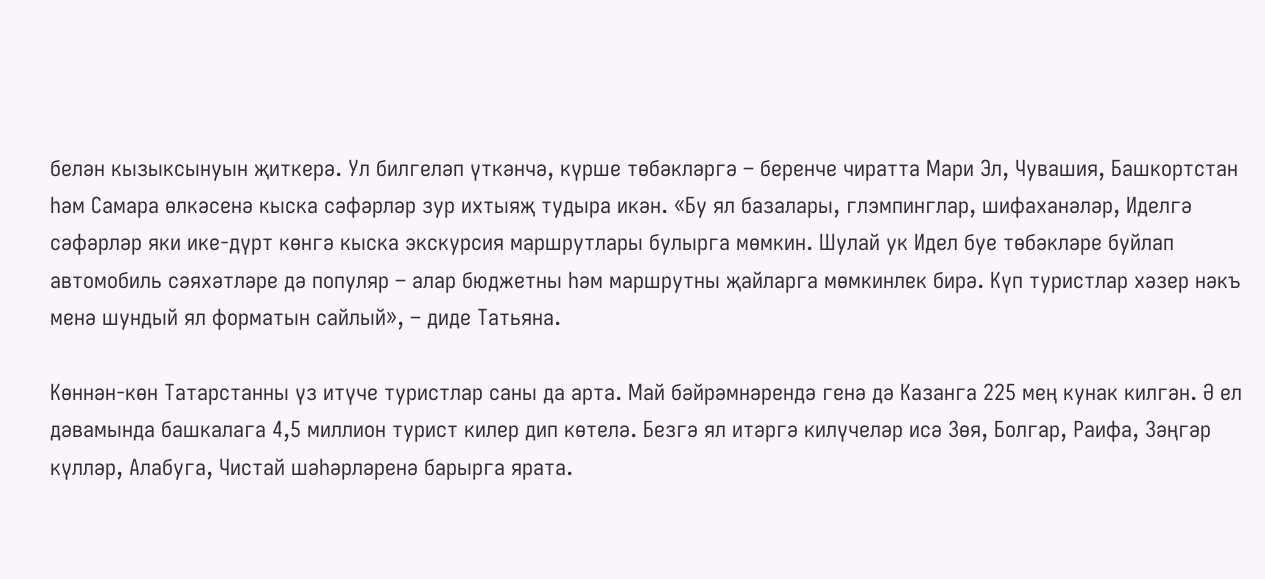белән кызыксынуын җиткерә. Ул билгеләп үткәнчә, күрше төбәкләргә – беренче чиратта Мари Эл, Чувашия, Башкортстан һәм Самара өлкәсенә кыска сәфәрләр зур ихтыяҗ тудыра икән. «Бу ял базалары, глэмпинглар, шифаханәләр, Иделгә сәфәрләр яки ике-дүрт көнгә кыска экскурсия маршрутлары булырга мөмкин. Шулай ук Идел буе төбәкләре буйлап автомобиль сәяхәтләре дә популяр – алар бюджетны һәм маршрутны җайларга мөмкинлек бирә. Күп туристлар хәзер нәкъ менә шундый ял форматын сайлый», – диде Татьяна.

Көннән-көн Татарстанны үз итүче туристлар саны да арта. Май бәйрәмнәрендә генә дә Казанга 225 мең кунак килгән. Ә ел дәвамында башкалага 4,5 миллион турист килер дип көтелә. Безгә ял итәргә килүчеләр исә Зөя, Болгар, Раифа, Зәңгәр күлләр, Алабуга, Чистай шәһәрләренә барырга ярата.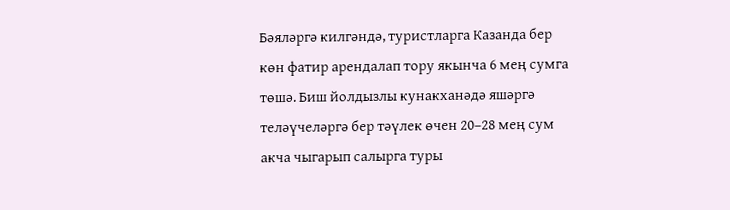Бәяләргә килгәндә, туристларга Казанда бер көн фатир арендалап тору якынча 6 мең сумга төшә. Биш йолдызлы кунакханәдә яшәргә теләүчеләргә бер тәүлек өчен 20–28 мең сум акча чыгарып салырга туры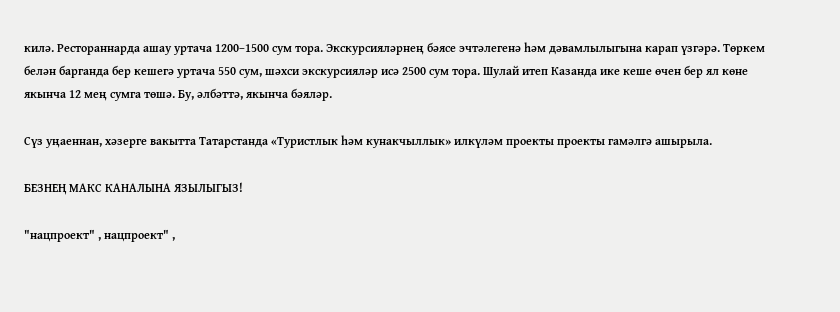килә. Рестораннарда ашау уртача 1200–1500 сум тора. Экскурсияләрнең бәясе эчтәлегенә һәм дәвамлылыгына карап үзгәрә. Төркем белән барганда бер кешегә уртача 550 сум, шәхси экскурсияләр исә 2500 сум тора. Шулай итеп Казанда ике кеше өчен бер ял көне якынча 12 мең сумга төшә. Бу, әлбәттә, якынча бәяләр.

Сүз уңаеннан, хәзерге вакытта Татарстанда «Туристлык һәм кунакчыллык» илкүләм проекты проекты гамәлгә ашырыла.

БЕЗНЕҢ МАКС КАНАЛЫНА ЯЗЫЛЫГЫЗ!

"нацпроект" , нацпроект" ,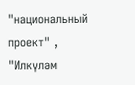"национальный проект" , "Илкүләм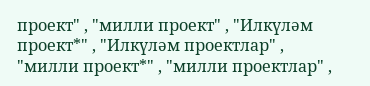проект" , "милли проект" , "Илкүләм проект*" , "Илкүләм проектлар" , "милли проект*" , "милли проектлар" ,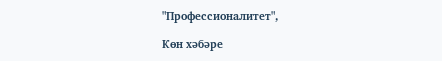"Профессионалитет",

Көн хәбәре